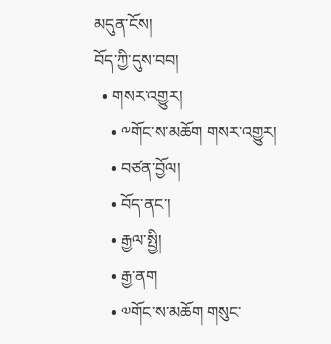མདུན་ངོས།
བོད་ཀྱི་དུས་བབ།
  • གསར་འགྱུར།
    • ༸གོང་ས་མཆོག གསར་འགྱུར།
    • བཙན་བྱོལ།
    • བོད་ནང་།
    • རྒྱལ་སྤྱི།
    • རྒྱ་ནག
    • ༧གོང་ས་མཆོག གསུང་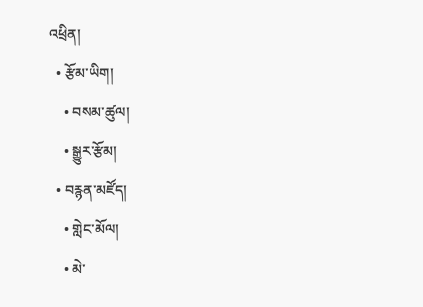འཕྲིན།
  • རྩོམ་ཡིག།
    • བསམ་ཚུལ།
    • སྒྱུར་རྩོམ།
  • བརྙན་མཛོད།
    • གླེང་མོལ།
    • མེ་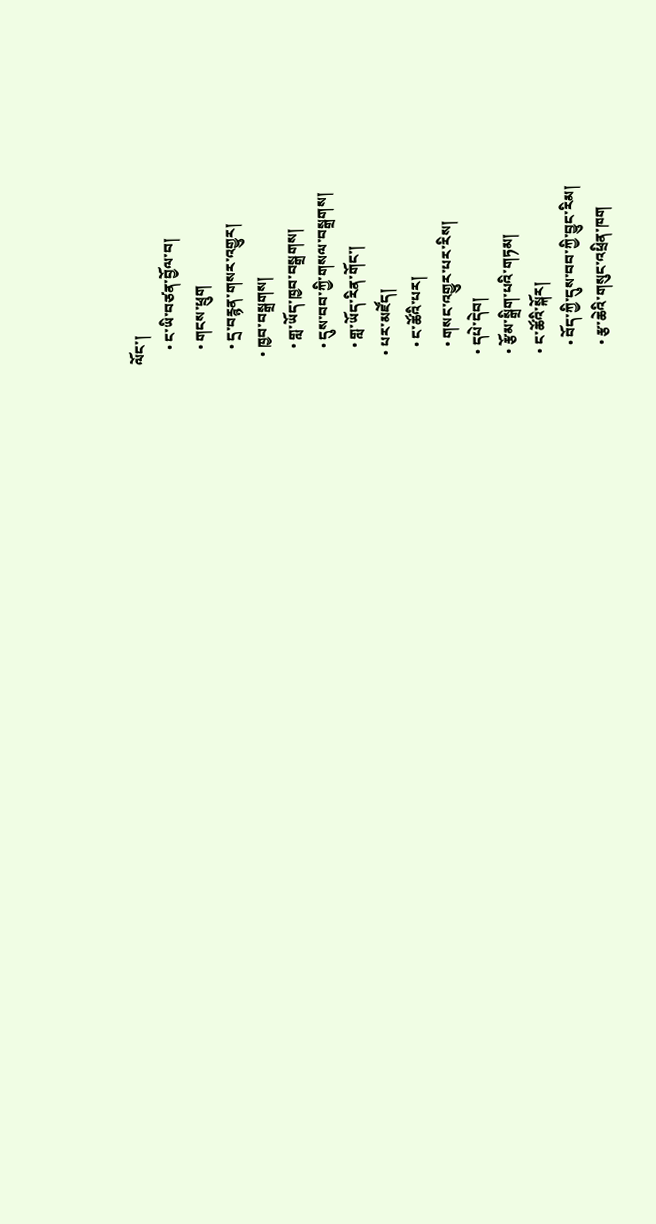ལོང་།
    • ང་ཡི་བཙན་བྱོལ་བ།
    • གངས་ཕྲུག
    • དྲ་བརྙན་གསར་འགྱུར།
  • ཁྱབ་བསྒྲགས།
    • གླ་ཡོད་ཁྱབ་བསྒྲགས།
    • དུས་བབ་ཀྱི་གསལ་བསྒྲགས།
    • གླ་ཡོད་རིན་གོང་།
  • པར་མཛོད།
    • ང་ཚོའི་པར།
    • གསང་འགྱུར་པར་རིས།
  • དཔེ་དེབ།
  • རྩོམ་སྒྲིག་པའི་གཏམ།
  • ང་ཚོའི་སྐོར།
    • བོད་ཀྱི་དུས་བབ་ཀྱི་བྱུང་རིམ།
    • རྩ་ཆེའི་གསུང་འཕྲིན་ཁག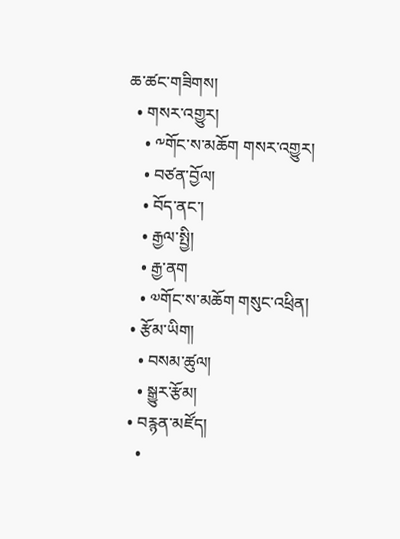ཆ་ཚང་གཟིགས།
  • གསར་འགྱུར།
    • ༸གོང་ས་མཆོག གསར་འགྱུར།
    • བཙན་བྱོལ།
    • བོད་ནང་།
    • རྒྱལ་སྤྱི།
    • རྒྱ་ནག
    • ༧གོང་ས་མཆོག གསུང་འཕྲིན།
  • རྩོམ་ཡིག།
    • བསམ་ཚུལ།
    • སྒྱུར་རྩོམ།
  • བརྙན་མཛོད།
    •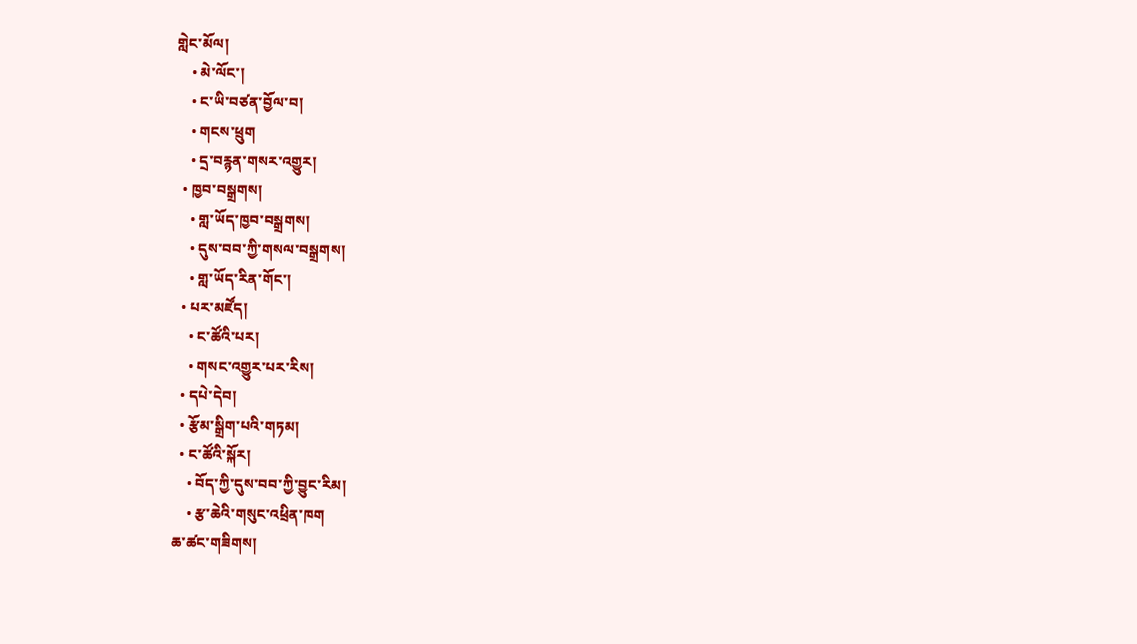གླེང་མོལ།
    • མེ་ལོང་།
    • ང་ཡི་བཙན་བྱོལ་བ།
    • གངས་ཕྲུག
    • དྲ་བརྙན་གསར་འགྱུར།
  • ཁྱབ་བསྒྲགས།
    • གླ་ཡོད་ཁྱབ་བསྒྲགས།
    • དུས་བབ་ཀྱི་གསལ་བསྒྲགས།
    • གླ་ཡོད་རིན་གོང་།
  • པར་མཛོད།
    • ང་ཚོའི་པར།
    • གསང་འགྱུར་པར་རིས།
  • དཔེ་དེབ།
  • རྩོམ་སྒྲིག་པའི་གཏམ།
  • ང་ཚོའི་སྐོར།
    • བོད་ཀྱི་དུས་བབ་ཀྱི་བྱུང་རིམ།
    • རྩ་ཆེའི་གསུང་འཕྲིན་ཁག
ཆ་ཚང་གཟིགས།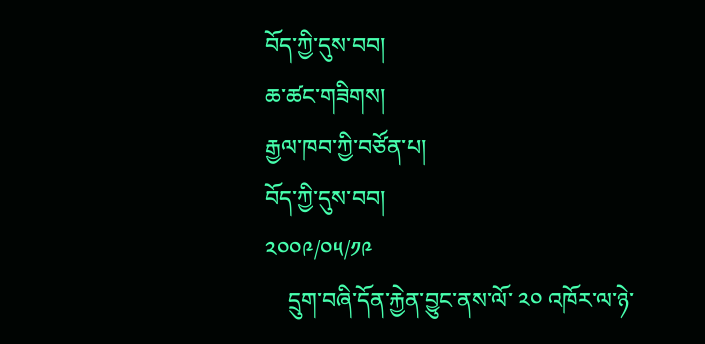བོད་ཀྱི་དུས་བབ།
ཆ་ཚང་གཟིགས།
རྒྱལ་ཁབ་ཀྱི་བཙོན་པ།
བོད་ཀྱི་དུས་བབ།
༢༠༠༩/༠༥/༡༩
    དྲུག་བཞི་དོན་རྐྱེན་བྱུང་ནས་ལོ་ ༢༠ འཁོར་ལ་ཉེ་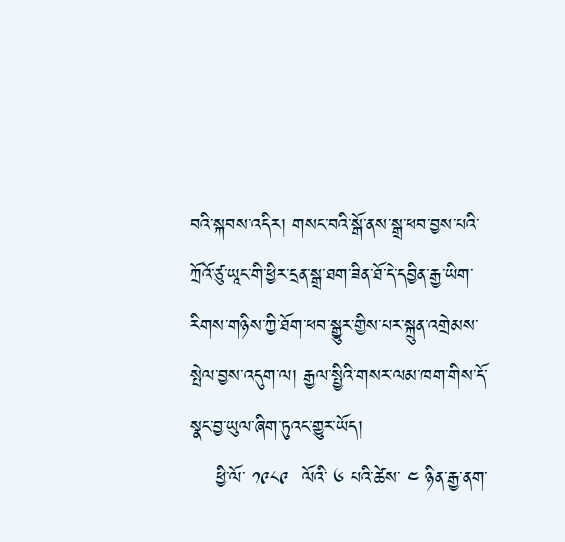བའི་སྐབས་འདིར། གསང་བའི་སྒོ་ནས་སྒྲ་ཕབ་བྱས་པའི་ཀྲོའོ་ཙུ་ཡཱང་གི་ཕྱིར་དྲན་སྒྲ་ཐག་ཟིན་ཐོ་དེ་དབྱིན་རྒྱ་ཡིག་རིགས་གཉིས་ཀྱི་ཐོག་ཕབ་སྒྱུར་གྱིས་པར་སྐྲུན་འགྲེམས་སྤེལ་བྱས་འདུག་ལ། རྒྱལ་སྤྱིའི་གསར་ལམ་ཁག་གིས་དོ་སྣང་བྱ་ཡུལ་ཞིག་ཏུའང་གྱུར་ཡོད།
    ཕྱི་ལོ་ ༡༩༨༩  ལོའི་ ༦ པའི་ཚེས་ ༤ ཉིན་རྒྱ་ནག་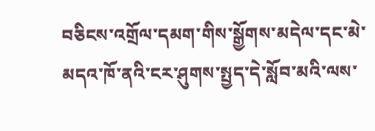བཅིངས་འགྲོལ་དམག་གིས་སྒྱོགས་མདེལ་དང་མེ་མདའ་ཁོ་ནའི་ངར་ཤུགས་སྤྱད་དེ་སློབ་མའི་ལས་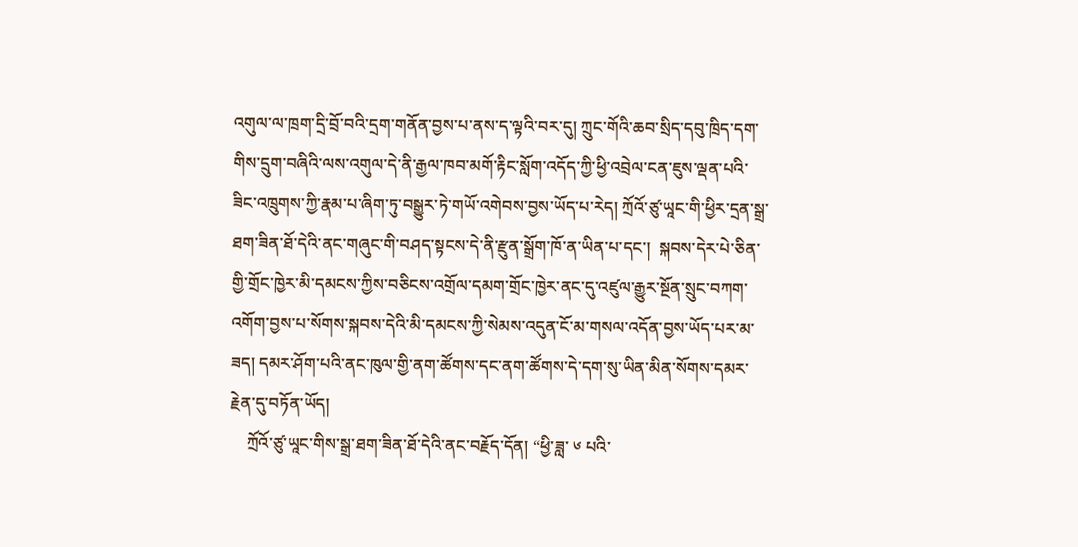འགུལ་ལ་ཁྲག་དྲི་བྲོ་བའི་དྲག་གནོན་བྱས་པ་ནས་ད་ལྟའི་བར་དུ། ཀྲུང་གོའི་ཆབ་སྲིད་དབུ་ཁྲིད་དག་གིས་དྲུག་བཞིའི་ལས་འགུལ་དེ་ནི་རྒྱལ་ཁབ་མགོ་རྟིང་སློག་འདོད་ཀྱི་ཕྱི་འབྲེལ་ངན་ཇུས་ལྡན་པའི་ཟིང་འཁྲུགས་ཀྱི་རྣམ་པ་ཞིག་ཏུ་བསྒྱུར་ཏེ་གཡོ་འགེབས་བྱས་ཡོད་པ་རེད། ཀྲོའོ་ཙུ་ཡཱང་གི་ཕྱིར་དྲན་སྒྲ་ཐག་ཟིན་ཐོ་དེའི་ནང་གཞུང་གི་བཤད་སྟངས་དེ་ནི་རྫུན་སྒྲོག་ཁོ་ན་ཡིན་པ་དང་།  སྐབས་དེར་པེ་ཅིན་གྱི་གྲོང་ཁྱེར་མི་དམངས་ཀྱིས་བཅིངས་འགྲོལ་དམག་གྲོང་ཁྱེར་ནང་དུ་འཛུལ་རྒྱུར་སྔོན་སྲུང་བཀག་འགོག་བྱས་པ་སོགས་སྐབས་དེའི་མི་དམངས་ཀྱི་སེམས་འདུན་ངོ་མ་གསལ་འདོན་བྱས་ཡོད་པར་མ་ཟད། དམར་ཤོག་པའི་ནང་ཁུལ་གྱི་ནག་ཚོགས་དང་ནག་ཚོགས་དེ་དག་སུ་ཡིན་མིན་སོགས་དམར་རྗེན་དུ་བཏོན་ཡོད།
    ཀྲོའོ་ཙུ་ཡཱང་གིས་སྒྲ་ཐག་ཟིན་ཐོ་དེའི་ནང་བརྗོད་དོན། “ཕྱི་ཟླ་ ༦ པའི་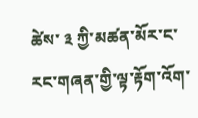ཚེས་ ༣ ཀྱི་མཚན་མོར་ང་རང་གཞན་གྱི་ལྟ་རྟོག་འོག་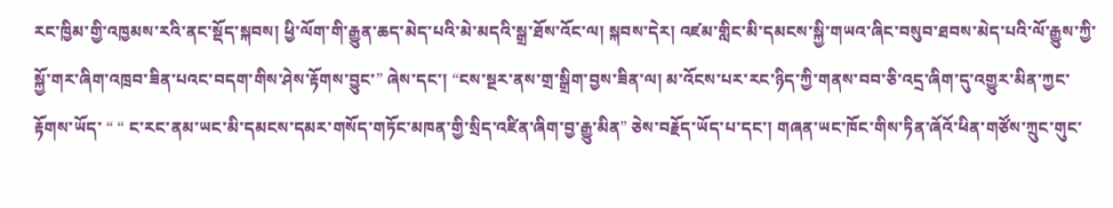རང་ཁྱིམ་གྱི་འཁྱམས་རའི་ནང་སྡོད་སྐབས། ཕྱི་ལོག་གི་རྒྱུན་ཆད་མེད་པའི་མེ་མདའི་སྒྲ་ཐོས་འོང་ལ། སྐབས་དེར། འཛམ་གླིང་མི་དམངས་སྐྱི་གཡའ་ཞིང་བསུབ་ཐབས་མེད་པའི་ལོ་རྒྱུས་ཀྱི་སྐྱོ་གར་ཞིག་འཁྲབ་ཟིན་པའང་བདག་གིས་ཤེས་རྟོགས་བྱུང་” ཞེས་དང་། “ངས་སྔར་ནས་གྲ་སྒྲིག་བྱས་ཟིན་ལ། མ་འོངས་པར་རང་ཉིད་ཀྱི་གནས་བབ་ཅི་འདྲ་ཞིག་དུ་འགྱུར་མིན་ཀྱང་རྟོགས་ཡོད་ “ “ ང་རང་ནམ་ཡང་མི་དམངས་དམར་གསོད་གཏོང་མཁན་གྱི་སྲིད་འཛིན་ཞིག་བྱ་རྒྱུ་མིན” ཅེས་བརྗོད་ཡོད་པ་དང་། གཞན་ཡང་ཁོང་གིས་ཏིན་ཞོའོ་ཕིན་གཙོས་ཀྲུང་གུང་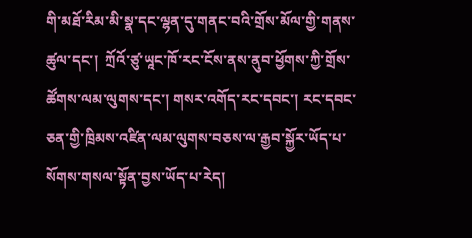གི་མཐོ་རིམ་མི་སྣ་དང་ལྷན་དུ་གནང་བའི་གྲོས་མོལ་གྱི་གནས་ཚུལ་དང་།  ཀྲོའོ་ཙུ་ཡཱང་ཁོ་རང་ངོས་ནས་ནུབ་ཕྱོགས་ཀྱི་གྲོས་ཚོགས་ལམ་ལུགས་དང་། གསར་འགོད་རང་དབང་། རང་དབང་ཅན་གྱི་ཁྲིམས་འཛིན་ལམ་ལུགས་བཅས་ལ་རྒྱབ་སྐྱོར་ཡོད་པ་སོགས་གསལ་སྟོན་བྱས་ཡོད་པ་རེད།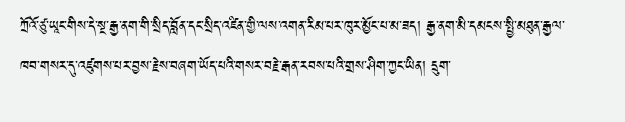ཀྲོའོ་ཙུ་ཡཱང་གིས་དེ་སྔ་རྒྱ་ནག་གི་སྲིད་བློན་དང་སྲིད་འཛིན་གྱི་ལས་འགན་རིམ་པར་ཁུར་མྱོང་པ་མ་ཟད། རྒྱ་ནག་མི་དམངས་སྤྱི་མཐུན་རྒྱལ་ཁབ་གསར་དུ་འཛུགས་པར་བྱས་རྗེས་བཞག་ཡོད་པའི་གསར་བརྗེ་རྒན་རབས་པའི་གྲས་ཤིག་ཀྱང་ཡིན། དྲུག་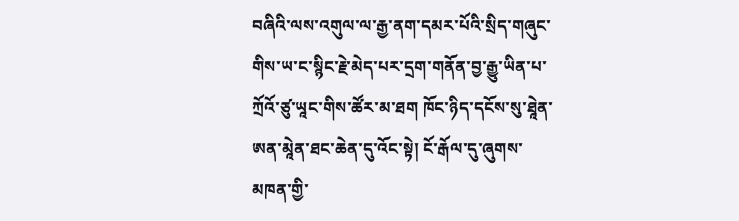བཞིའི་ལས་འགུལ་ལ་རྒྱ་ནག་དམར་པོའི་སྲིད་གཞུང་གིས་ཡ་ང་སྙིང་རྗེ་མེད་པར་དྲག་གནོན་བྱ་རྒྱུ་ཡིན་པ་ཀྲོའོ་ཙུ་ཡཱང་གིས་ཚོར་མ་ཐག ཁོང་ཉིད་དངོས་སུ་ཐཱེན་ཨན་མཱེན་ཐང་ཆེན་དུ་འོང་སྟེ། ངོ་རྒོལ་དུ་ཞུགས་མཁན་གྱི་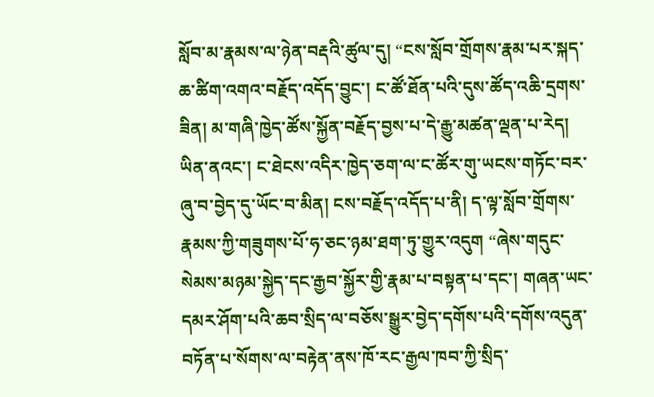སློབ་མ་རྣམས་ལ་ཉེན་བརྡའི་ཚུལ་དུ། “ངས་སློབ་གྲོགས་རྣམ་པར་སྐད་ཆ་ཚིག་འགའ་བརྗོད་འདོད་བྱུང་། ང་ཚོ་ཐོན་པའི་དུས་ཚོད་འཆི་དྲགས་ཟིན། མ་གཞི་ཁྱེད་ཚོས་སྐྱོན་བརྗོད་བྱས་པ་དེ་རྒྱུ་མཚན་ལྡན་པ་རེད། ཡིན་ནའང་། ང་ཐེངས་འདིར་ཁྱེད་ཅག་ལ་ང་ཚོར་གུ་ཡངས་གཏོང་བར་ཞུ་བ་བྱེད་དུ་ཡོང་བ་མིན། ངས་བརྗོད་འདོད་པ་ནི། ད་ལྟ་སློབ་གྲོགས་རྣམས་ཀྱི་གཟུགས་པོ་ཧ་ཅང་ཉམ་ཐག་ཏུ་གྱུར་འདུག “ཞེས་གདུང་སེམས་མཉམ་སྐྱེད་དང་རྒྱབ་སྐྱོར་གྱི་རྣམ་པ་བསྟན་པ་དང་། གཞན་ཡང་དམར་ཤོག་པའི་ཆབ་སྲིད་ལ་བཅོས་སྒྱུར་བྱེད་དགོས་པའི་དགོས་འདུན་བཏོན་པ་སོགས་ལ་བརྟེན་ནས་ཁོ་རང་རྒྱལ་ཁབ་ཀྱི་སྲིད་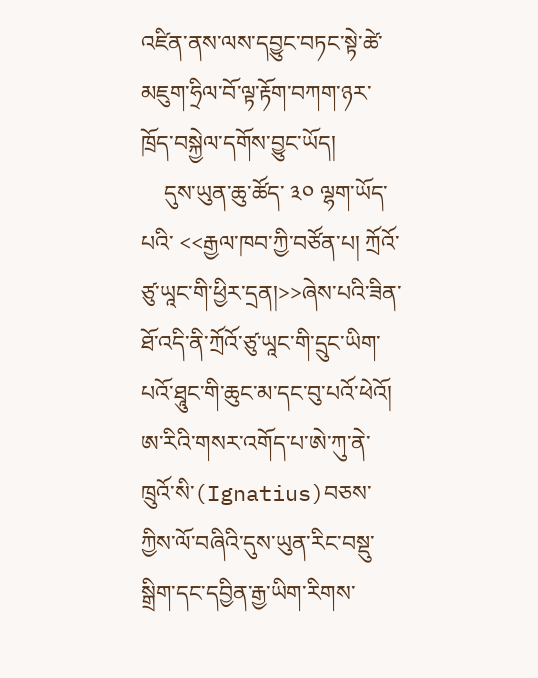འཛིན་ནས་ལས་དབྱུང་བཏང་སྟེ་ཚེ་མཇུག་ཧྲིལ་བོ་ལྟ་རྟོག་བཀག་ཉར་ཁྲོད་བསྐྱེལ་དགོས་བྱུང་ཡོད།
    དུས་ཡུན་ཆུ་ཚོད་ ༣༠ ལྷག་ཡོད་པའི་ <<རྒྱལ་ཁབ་ཀྱི་བཙོན་པ། ཀྲོའོ་ཙུ་ཡཱང་གི་ཕྱིར་དྲན།>>ཞེས་པའི་ཟིན་ཐོ་འདི་ནི་ཀྲོའོ་ཙུ་ཡཱང་གི་དྲུང་ཡིག་པའོ་ཐཱུང་གི་ཆུང་མ་དང་བུ་པའོ་ཕེའོ། ཨ་རིའི་གསར་འགོད་པ་ཨེ་ཀུ་ནེ་ཁྲུའོ་སི་(Ignatius)བཅས་ཀྱིས་ལོ་བཞིའི་དུས་ཡུན་རིང་བསྡུ་སྒྲིག་དང་དབྱིན་རྒྱ་ཡིག་རིགས་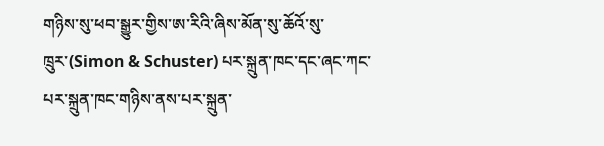གཉིས་སུ་ཕབ་སྒྱུར་གྱིས་ཨ་རིའི་ཞིས་མོན་སུ་ཆོའོ་སུ་ཁྲུར་(Simon & Schuster) པར་སྐྲུན་ཁང་དང་ཞང་ཀང་པར་སྐྲུན་ཁང་གཉིས་ནས་པར་སྐྲུན་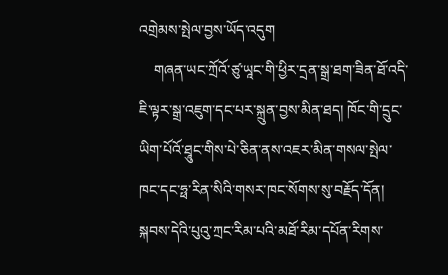འགྲེམས་སྤེལ་བྱས་ཡོད་འདུག
    གཞན་ཡང་ཀྲོའོ་ཙུ་ཡཱང་གི་ཕྱིར་དྲན་སྒྲ་ཐག་ཟིན་ཐོ་འདི་ཇི་ལྟར་སྒྲ་འཇུག་དང་པར་སྐྲུན་བྱས་མིན་ཐད། ཁོང་གི་དྲུང་ཡིག་པོའོ་ཐཱུང་གིས་པེ་ཅིན་ནས་འཇར་མིན་གསལ་སྤེལ་ཁང་དང་ཧྥ་རིན་སིའི་གསར་ཁང་སོགས་སུ་བརྗོད་དོན། སྐབས་དེའི་པུའུ་ཀྲང་རིམ་པའི་མཐོ་རིམ་དཔོན་རིགས་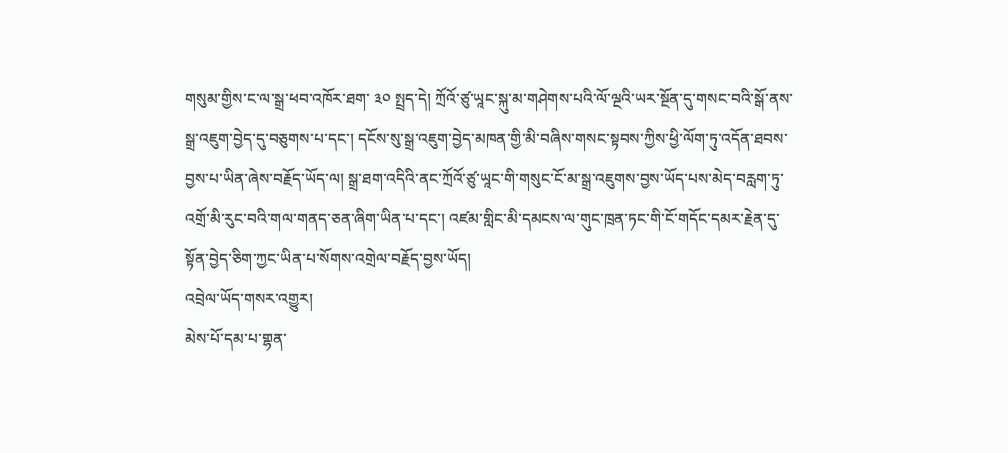གསུམ་གྱིས་ང་ལ་སྒྲ་ཕབ་འཁོར་ཐག་ ༣༠ སྤྲད་དེ། ཀྲོའོ་ཙུ་ཡཱང་སྐུ་མ་གཤེགས་པའི་ལོ་ལྔའི་ཡར་སྔོན་དུ་གསང་བའི་སྒོ་ནས་སྒྲ་འཇུག་བྱེད་དུ་བཅུགས་པ་དང་། དངོས་སུ་སྒྲ་འཇུག་བྱེད་མཁན་གྱི་མི་བཞིས་གསང་སྟབས་ཀྱིས་ཕྱི་ལོག་ཏུ་འདོན་ཐབས་བྱས་པ་ཡིན་ཞེས་བརྗོད་ཡོད་ལ། སྒྲ་ཐག་འདིའི་ནང་ཀྲོའོ་ཙུ་ཡཱང་གི་གསུང་ངོ་མ་སྒྲ་འཇུགས་བྱས་ཡོད་པས་མེད་བརླག་ཏུ་འགྲོ་མི་རུང་བའི་གལ་གནད་ཅན་ཞིག་ཡིན་པ་དང་། འཛམ་གླིང་མི་དམངས་ལ་གུང་ཁྲན་ཏང་གི་ངོ་གདོང་དམར་རྗེན་དུ་སྟོན་བྱེད་ཅིག་ཀྱང་ཡིན་པ་སོགས་འགྲེལ་བརྗོད་བྱས་ཡོད།
འབྲེལ་ཡོད་གསར་འགྱུར།
མེས་པོ་དམ་པ་གྷན་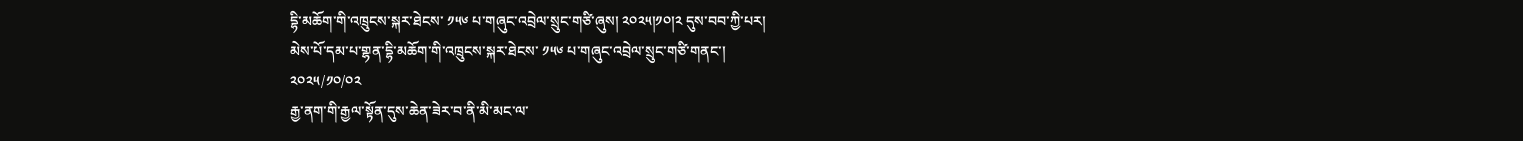དྷི་མཆོག་གི་འཁྲུངས་སྐར་ཐེངས་ ༡༥༦ པ་གཞུང་འབྲེལ་སྲུང་གཙི་ཞུས། ༢༠༢༥།༡༠།༢ དུས་བབ་ཀྱི་པར།
མེས་པོ་དམ་པ་གྷན་དྷི་མཆོག་གི་འཁྲུངས་སྐར་ཐེངས་ ༡༥༦ པ་གཞུང་འབྲེལ་སྲུང་གཙི་གནང་།
༢༠༢༥/༡༠/༠༢
རྒྱ་ནག་གི་རྒྱལ་སྟོན་དུས་ཆེན་ཟེར་བ་ནི་མི་མང་ལ་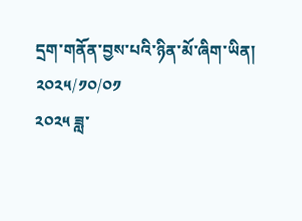དྲག་གནོན་བྱས་པའི་ཉིན་མོ་ཞིག་ཡིན།
༢༠༢༥/༡༠/༠༡
༢༠༢༥ ཟླ་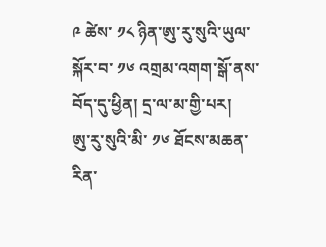༩ ཚེས་ ༡༨ ཉིན་ཨུ་རུ་སུའི་ཡུལ་སྐོར་བ་ ༡༦ འགྲམ་འགག་སྒོ་ནས་བོད་དུ་ཕྱིན། དྲ་ལ་མ་གྱི་པར།
ཨུ་རུ་སུའི་མི་ ༡༦ ཐོངས་མཆན་རིན་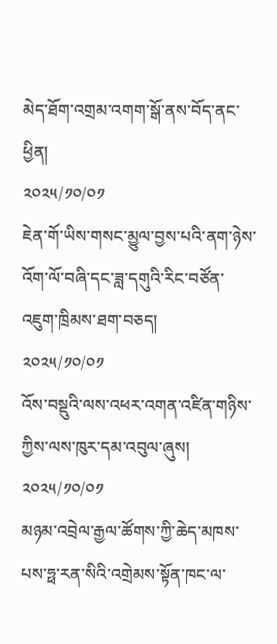མེད་ཐོག་འགྲམ་འགག་སྒོ་ནས་བོད་ནང་ཕྱིན།
༢༠༢༥/༡༠/༠༡
ཇེན་གོ་ཡིས་གསང་མྱུལ་བྱས་པའི་ནག་ཉེས་འོག་ལོ་བཞི་དང་ཟླ་དགུའི་རིང་བཙོན་འཇུག་ཁྲིམས་ཐག་བཅད།
༢༠༢༥/༡༠/༠༡
འོས་བསྡུའི་ལས་འཕར་འགན་འཛིན་གཉིས་ཀྱིས་ལས་ཁུར་དམ་འབུལ་ཞུས།
༢༠༢༥/༡༠/༠༡
མཉམ་འབྲེལ་རྒྱལ་ཚོགས་ཀྱི་ཆེད་མཁས་པས་ཧྥ་རན་སིའི་འགྲེམས་སྟོན་ཁང་ལ་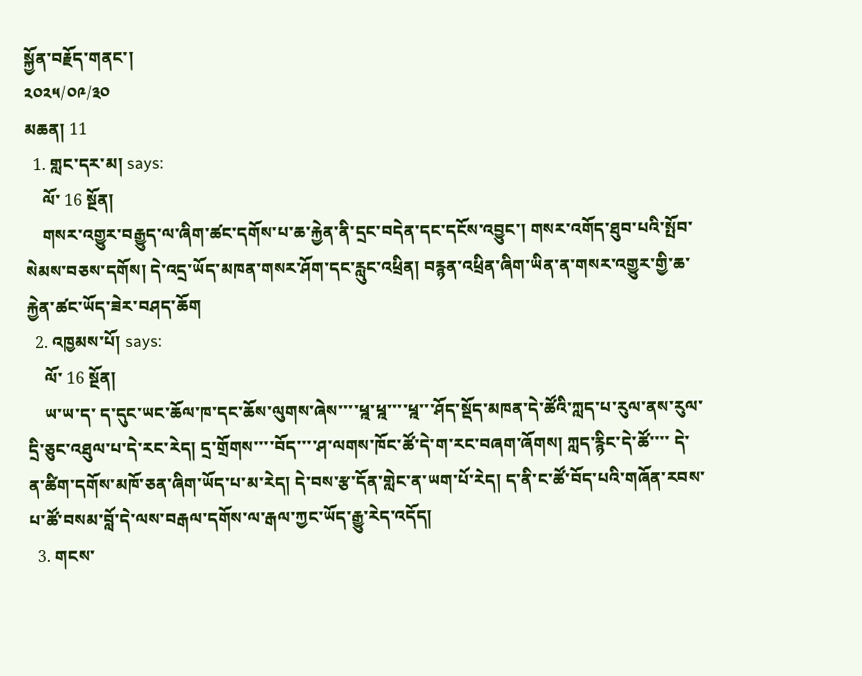སྐྱོན་བརྗོད་གནང་།
༢༠༢༥/༠༩/༣༠
མཆན། 11
  1. གླང་དར་མ། says:
    ལོ་ 16 སྔོན།
    གསར་འགྱུར་བརྒྱུད་ལ་ཞིག་ཚང་དགོས་པ་ཆ་རྐྱེན་ནི་དྲང་བདེན་དང་དངོས་འབྱུང་། གསར་འགོད་ཐུབ་པའི་སྤོབ་སེམས་བཅས་དགོས། དེ་འདྲ་ཡོད་མཁན་གསར་ཤོག་དང་རླུང་འཕྲིན། བརྙན་འཕྲིན་ཞིག་ཡིན་ན་གསར་འགྱུར་གྱི་ཆ་རྐྱེན་ཚང་ཡོད་ཟེར་བཤད་ཆོག
  2. འཁྱམས་པོ། says:
    ལོ་ 16 སྔོན།
    ཡ་ཡ་ད་ ད་དུང་ཡང་ཆོལ་ཁ་དང་ཆོས་ལུགས་ཞེས་་་་ཕྰ་ཕྰ་་་་ཕྰ་་་ཤོད་སྡོད་མཁན་དེ་ཚོའི་ཀླད་པ་རུལ་ནས་རུལ་དྲི་ཅུང་འཐུལ་པ་དེ་རང་རེད། དྲ་གྲོགས་་་་བོད་་་་ཤ་ལགས་ཁོང་ཚོ་དེ་ག་རང་བཞག་ཞོགས། ཀླད་རྙིང་དེ་ཚོ་་་་ དེ་ན་ཚིག་དགོས་མཁོ་ཅན་ཞིག་ཡོད་པ་མ་རེད། དེ་བས་རྩ་དོན་གླེང་ན་ཡག་པོ་རེད། ད་ནི་ང་ཚོ་བོད་པའི་གཞོན་རབས་པ་ཚོ་བསམ་བློ་དེ་ལས་བརྒལ་དགོས་ལ་རྒལ་ཀྱང་ཡོད་རྒྱུ་རེད་འདོད།
  3. གངས་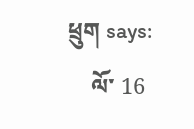ཕྲུག says:
    ལོ་ 16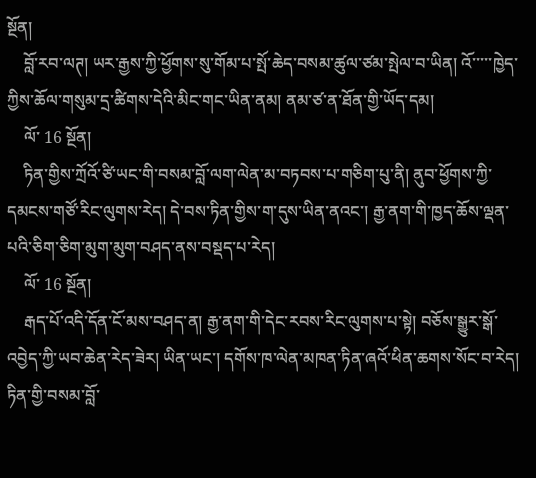སྔོན།
    བློ་རབ་ལཊ། ཡར་རྒྱས་ཀྱི་ཕྱོགས་སུ་གོམ་པ་སྤོ་ཆེད་བསམ་ཚུལ་ཙམ་སྤེལ་བ་ཡིན། འོ་་་་་ཁྱེད་ཀྱིས་ཆོལ་གསུམ་དྲ་ཚིགས་དེའི་མིང་གང་ཡིན་ནམ། ནམ་ཙ་ན་ཐོན་གྱི་ཡོད་དམ།
    ལོ་ 16 སྔོན།
    ཏིན་གྱིས་ཀྲོའོ་ཙི་ཡང་གི་བསམ་བློ་ལག་ལེན་མ་བཏབས་པ་གཅིག་པུ་ནི། ནུབ་ཕྱོགས་ཀྱི་དམངས་གཙོ་རིང་ལུགས་རེད། དེ་བས་ཏིན་གྱིས་ག་དུས་ཡིན་ནའང་། རྒྱ་ནག་གི་ཁྱད་ཆོས་ལྡན་པའི་ཅིག་ཅིག་མུག་མུག་བཤད་ནས་བསྡད་པ་རེད།
    ལོ་ 16 སྔོན།
    རྒད་པོ་འདི་དོན་ངོ་མས་བཤད་ན། རྒྱ་ནག་གི་དེང་རབས་རིང་ལུགས་པ་སྟེ། བཅོས་སྒྱུར་སྒོ་འབྱེད་ཀྱི་ཡབ་ཆེན་རེད་ཟེར། ཡིན་ཡང་། དགོས་ཁ་ལེན་མཁན་ཏིན་ཞའོ་ཕིན་ཆགས་སོང་བ་རེད། ཏིན་གྱི་བསམ་བློ་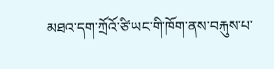མཐའ་དག་ཀྲོའོ་ཙི་ཡང་གི་ཁོག་ནས་བརྐུས་པ་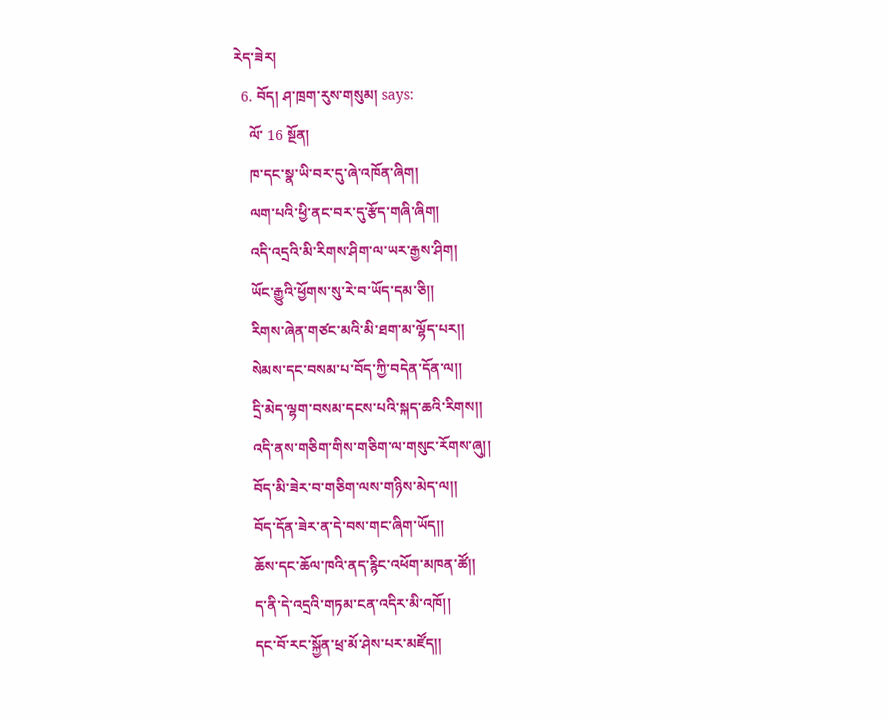རེད་ཟེར།
  6. བོད། ཤ་ཁྲག་རུས་གསུམ། says:
    ལོ་ 16 སྔོན།
    ཁ་དང་སྣ་ཡི་བར་དུ་ཞེ་འཁོན་ཞིག།
    ལག་པའི་ཕྱི་ནང་བར་དུ་རྩོད་གཞི་ཞིག།
    འདི་འདྲའི་མི་རིགས་ཤིག་ལ་ཡར་རྒྱས་ཤིག།
    ཡོང་རྒྱུའི་ཕྱོགས་སུ་རེ་བ་ཡོད་དམ་ཅི།།
    རིགས་ཞེན་གཙང་མའི་མི་ཐག་མ་ལྷོད་པར།།
    སེམས་དང་བསམ་པ་བོད་ཀྱི་བདེན་དོན་ལ།།
    དྲི་མེད་ལྷག་བསམ་དངས་པའི་སྐད་ཆའི་རིགས།།
    འདི་ནས་གཅིག་གིས་གཅིག་ལ་གསུང་རོགས་ཞུ།།
    བོད་མི་ཟེར་བ་གཅིག་ལས་གཉིས་མེད་ལ།།
    བོད་དོན་ཟེར་ན་དེ་བས་གང་ཞིག་ཡོད།།
    ཆོས་དང་ཆོལ་ཁའི་ནད་རྙིང་འཕོག་མཁན་ཚོ།།
    ད་ནི་དེ་འདྲའི་གཏམ་ངན་འདིར་མི་འཁོ།།
    དང་བོ་རང་སྐྱོན་ཕྲ་མོ་ཤེས་པར་མཛོད།།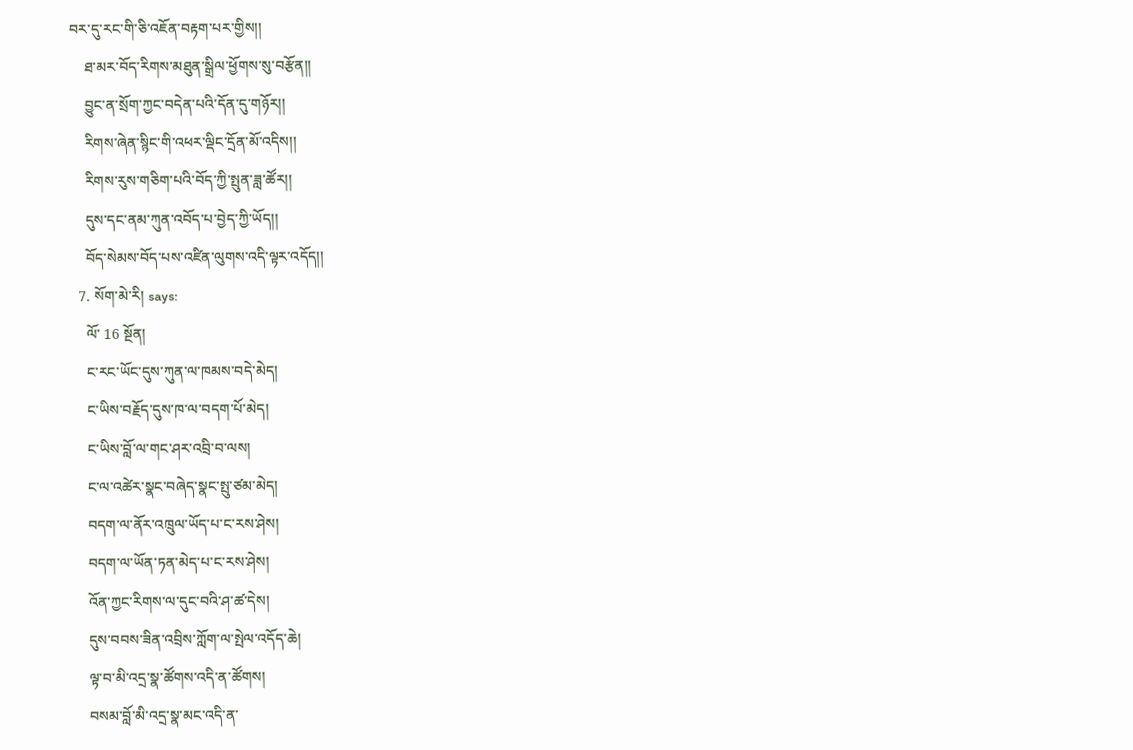བར་དུ་རང་གི་ཅི་འཇོན་བརྟག་པར་གྱིས།།
    ཐ་མར་བོད་རིགས་མཐུན་སྒྲིལ་ཕྱོགས་སུ་བརྩོན།།
    བྱུང་ན་སྲོག་ཀྱང་བདེན་པའི་དོན་དུ་གཉོར།།
    རིགས་ཞེན་སྙིང་གི་འཕར་ལྡིང་དྲོན་མོ་འདིས།།
    རིགས་རུས་གཅིག་པའི་བོད་ཀྱི་སྤུན་ཟླ་ཚོར།།
    དུས་དང་ནམ་ཀུན་འབོད་པ་བྱེད་ཀྱི་ཡོད།།
    བོད་སེམས་བོད་པས་འཛིན་ལུགས་འདི་ལྟར་འདོད།།
  7. སོག་མེ་རི། says:
    ལོ་ 16 སྔོན།
    ང་རང་ཡོང་དུས་ཀུན་ལ་ཁམས་བདེ་མེད།
    ང་ཡིས་བརྗོད་དུས་ཁ་ལ་བདག་པོ་མེད།
    ང་ཡིས་བློ་ལ་གང་ཤར་འབྲི་བ་ལས།
    ང་ལ་འཚེར་སྣང་བཞེད་སྣང་སྤུ་ཙམ་མེད།
    བདག་ལ་ནོར་འཁྲུལ་ཡོད་པ་ང་རས་ཤེས།
    བདག་ལ་ཡོན་ཏན་མེད་པ་ང་རས་ཤེས།
    འོན་ཀྱང་རིགས་ལ་དུང་བའི་ཤ་ཚ་དེས།
    དུས་བབས་ཟིན་འབྲིས་ཀློག་ལ་སྤེལ་འདོད་ཆེ།
    ལྟ་བ་མི་འདྲ་སྣ་ཚོགས་འདི་ན་ཚོགས།
    བསམ་བློ་མི་འདྲ་སྣ་མང་འདི་ན་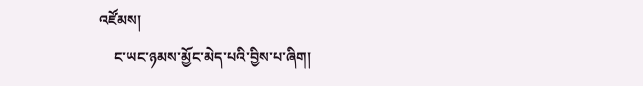འཛོམས།
    ང་ཡང་ཉམས་མྱོང་མེད་པའི་བྱིས་པ་ཞིག།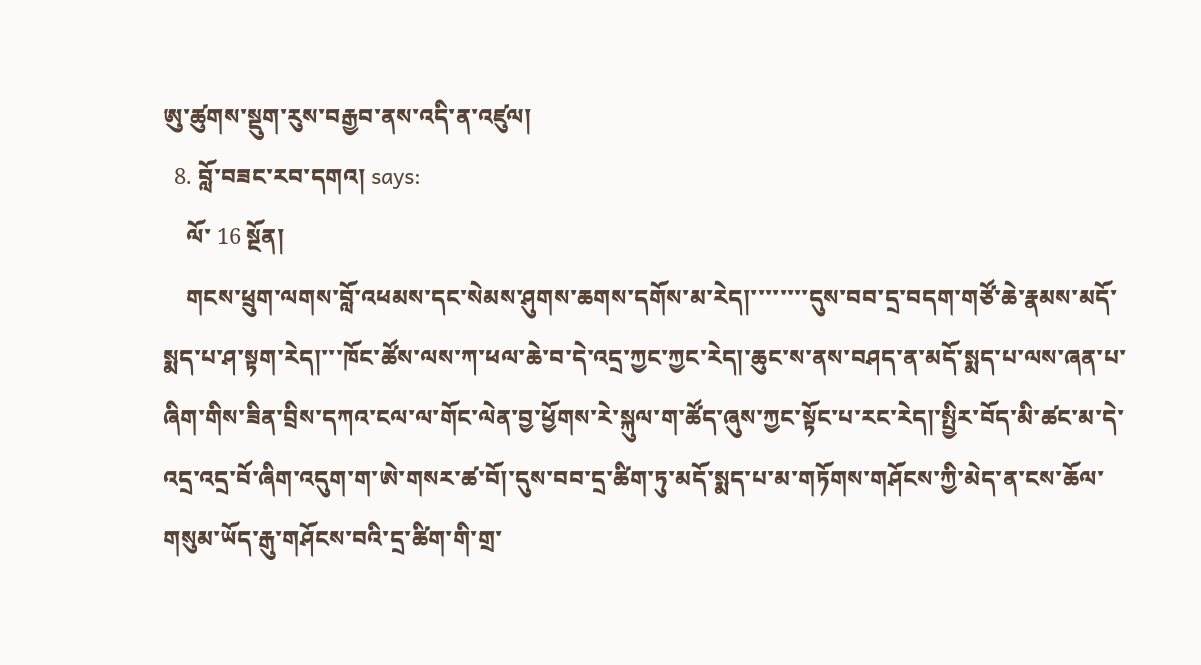ཨུ་ཚུགས་སྡུག་རུས་བརྒྱབ་ནས་འདི་ན་འཛུལ།
  8. བློ་བཟང་རབ་དགའ། says:
    ལོ་ 16 སྔོན།
    གངས་ཕྲུག་ལགས་བློ་འཕམས་དང་སེམས་ཤུགས་ཆགས་དགོས་མ་རེད།་་་་་་་་དུས་བབ་དྲ་བདག་གཙོ་ཆེ་རྣམས་མདོ་སྨད་པ་ཤ་སྟག་རེད།་་་ཁོང་ཚོས་ལས་ཀ་ཕལ་ཆེ་བ་དེ་འདྲ་ཀྱང་ཀྱང་རེད།་ཆུང་ས་ནས་བཤད་ན་མདོ་སྨད་པ་ལས་ཞན་པ་ཞིག་གིས་ཟིན་བྲིས་དཀའ་ངལ་ལ་གོང་ལེན་བྱ་ཕྱོགས་རེ་སྐུལ་ག་ཚོད་ཞུས་ཀྱང་སྟོང་པ་རང་རེད།་སྤྱིར་བོད་མི་ཚང་མ་དེ་འདྲ་འདྲ་བོ་ཞིག་འདུག་ག་ཨེ་གསར་ཚ་བོ།་དུས་བབ་དྲ་ཚིག་ཏུ་མདོ་སྨད་པ་མ་གཏོགས་གཤོངས་ཀྱི་མེད་ན་ངས་ཆོལ་གསུམ་ཡོད་རྒུ་གཤོངས་བའི་དྲ་ཚིག་གི་གྲ་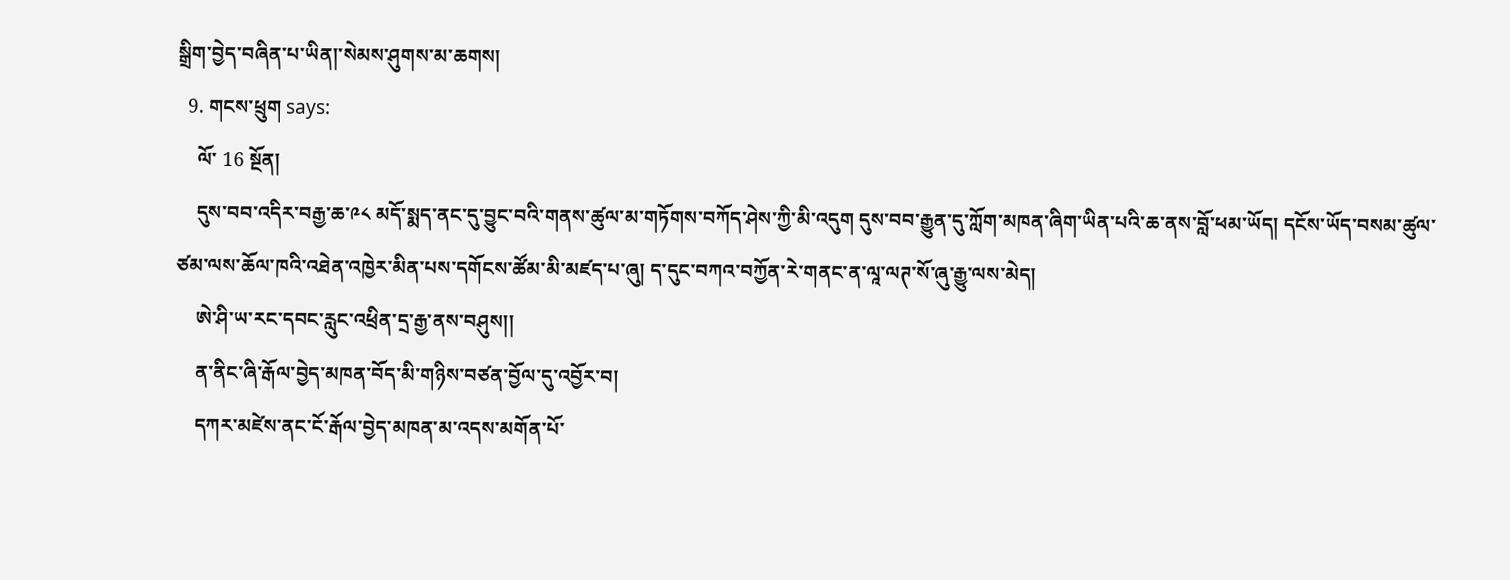སྒྲིག་བྱེད་བཞིན་པ་ཡིན།་སེམས་ཤུགས་མ་ཆགས།
  9. གངས་ཕྲུག says:
    ལོ་ 16 སྔོན།
    དུས་བབ་འདིར་བརྒྱ་ཆ་༩༨ མདོ་སྨད་ནང་དུ་བྱུང་བའི་གནས་ཚུལ་མ་གཏོགས་བཀོད་ཤེས་ཀྱི་མི་འདུག དུས་བབ་རྒྱུན་དུ་ཀློག་མཁན་ཞིག་ཡིན་པའི་ཆ་ནས་བློ་ཕམ་ཡོད། དངོས་ཡོད་བསམ་ཚུལ་ཙམ་ལས་ཆོལ་ཁའི་འཐེན་འཁྱེར་མིན་པས་དགོངས་ཚོམ་མི་མཛད་པ་ཞུ། ད་དུང་བཀའ་བཀྱོན་རེ་གནང་ན་ལཱ་ལཊ་སོ་ཞུ་རྒྱུ་ལས་མེད།
    ཨེ་ཤི་ཡ་རང་དབང་རླུང་འཕྲིན་དྲ་རྒྱ་ནས་བཤུས།།
    ན་ནིང་ཞི་རྒོལ་བྱེད་མཁན་བོད་མི་གཉིས་བཙན་བྱོལ་དུ་འབྱོར་བ།
    དཀར་མཛེས་ནང་ངོ་རྒོལ་བྱེད་མཁན་མ་འདས་མགོན་པོ་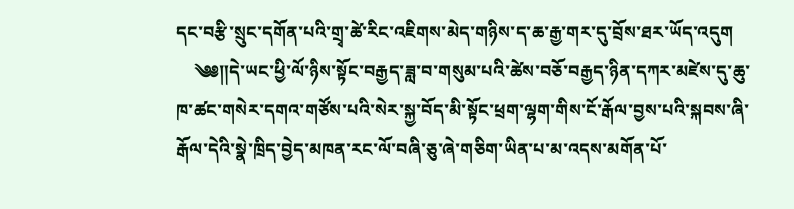དང་བརྩི་སྲུང་དགོན་པའི་གྲྭ་ཚེ་རིང་འཇིགས་མེད་གཉིས་ད་ཆ་རྒྱ་གར་དུ་བྲོས་ཐར་ཡོད་འདུག
    ༄༅༎དེ་ཡང་ཕྱི་ལོ་ཉིས་སྟོང་བརྒྱད་ཟླ་བ་གསུམ་པའི་ཚེས་བཅོ་བརྒྱད་ཉིན་དཀར་མཛེས་དུ་ཆུ་ཁ་ཚང་གསེར་དགའ་གཙོས་པའི་སེར་སྐྱ་བོད་མི་སྟོང་ཕྲག་ལྷག་གིས་ངོ་རྒོལ་བྱས་པའི་སྐབས་ཞི་རྒོལ་དེའི་སྣེ་ཁྲིད་བྱེད་མཁན་རང་ལོ་བཞི་ཅུ་ཞེ་གཅིག་ཡིན་པ་མ་འདས་མགོན་པོ་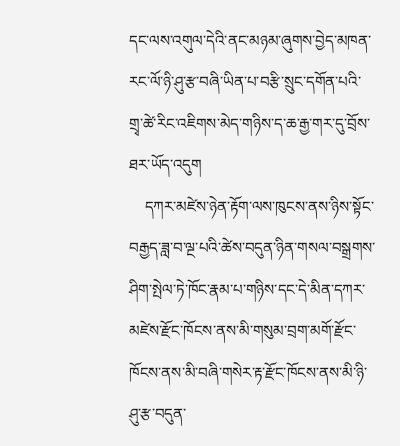དང་ལས་འགུལ་དེའི་ནང་མཉམ་ཞུགས་བྱེད་མཁན་རང་ལོ་ཉི་ཤུ་རྩ་བཞི་ཡིན་པ་བརྩི་སྲུང་དགོན་པའི་གྲྭ་ཚེ་རིང་འཇིགས་མེད་གཉིས་ད་ཆ་རྒྱ་གར་དུ་བྲོས་ཐར་ཡོད་འདུག
    དཀར་མཛེས་ཉེན་རྟོག་ལས་ཁུངས་ནས་ཉིས་སྟོང་བརྒྱད་ཟླ་བ་ལྔ་པའི་ཚེས་བདུན་ཉིན་གསལ་བསྒྲགས་ཤིག་སྤེལ་ཏེ་ཁོང་རྣམ་པ་གཉིས་དང་དེ་མིན་དཀར་མཛེས་རྫོང་ཁོངས་ནས་མི་གསུམ་བྲག་མགོ་རྫོང་ཁོངས་ནས་མི་བཞི་གསེར་རྟ་རྫོང་ཁོངས་ནས་མི་ཉི་ཤུ་རྩ་བདུན་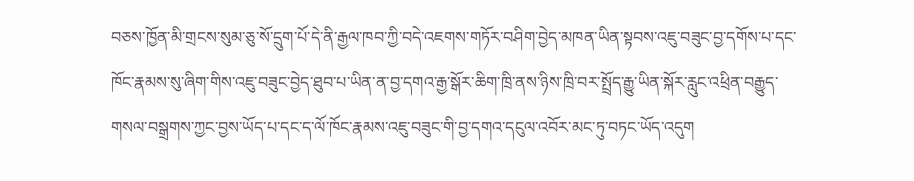བཅས་ཁྱོན་མི་གྲངས་སུམ་ཅུ་སོ་དྲུག་པོ་དེ་ནི་རྒྱལ་ཁབ་ཀྱི་བདེ་འཇགས་གཏོར་བཤིག་བྱེད་མཁན་ཡིན་སྟབས་འཇུ་བཟུང་བྱ་དགོས་པ་དང་ཁོང་རྣམས་སུ་ཞིག་གིས་འཇུ་བཟུང་བྱེད་ཐུབ་པ་ཡིན་ན་བྱ་དགའ་རྒྱ་སྒོར་ཆིག་ཁྲི་ནས་ཉིས་ཁྲི་བར་སྤྲོད་རྒྱུ་ཡིན་སྐོར་རླུང་འཕྲིན་བརྒྱུད་གསལ་བསྒྲགས་ཀྱང་བྱས་ཡོད་པ་དང་ད་ལོ་ཁོང་རྣམས་འཇུ་བཟུང་གི་བྱ་དགའ་དངུལ་འབོར་མང་ཏུ་བཏང་ཡོད་འདུག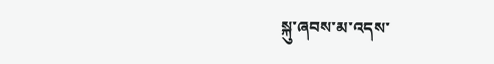སྐུ་ཞབས་མ་འདས་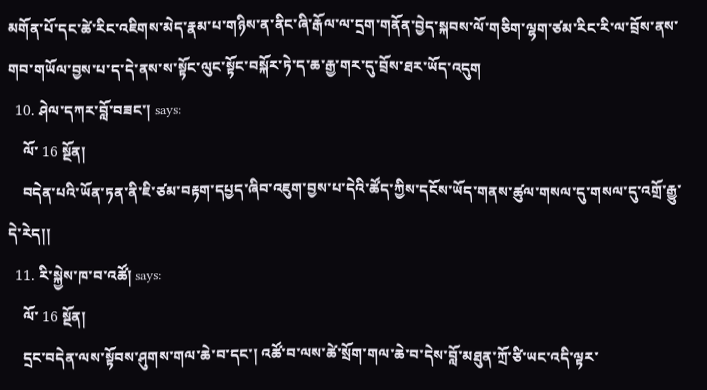མགོན་པོ་དང་ཚེ་རིང་འཇིགས་མེད་རྣམ་པ་གཉིས་ན་ནིང་ཞི་རྒོལ་ལ་དྲག་གནོན་བྱེད་སྐབས་ལོ་གཅིག་ལྷག་ཙམ་རིང་རི་ལ་བྲོས་ནས་གབ་གཡོལ་བྱས་པ་ད་དེ་ནས་ས་སྟོང་ལུང་སྟོང་བསྐོར་ཏེ་ད་ཆ་རྒྱ་གར་དུ་བྲོས་ཐར་ཡོད་འདུག
  10. ཤེལ་དཀར་བློ་བཟང་། says:
    ལོ་ 16 སྔོན།
    བདེན་པའི་ཡོན་ཏན་ནི་ཇི་ཙམ་བརྟག་དཔྱད་ཞིབ་འཇུག་བྱས་པ་དེའི་ཚོད་ཀྱིས་དངོས་ཡོད་གནས་ཚུལ་གསལ་དུ་གསལ་དུ་འགྲོ་རྒྱུ་དེ་རེད།།
  11. རི་སྐྱེས་ཁ་བ་འཚོ། says:
    ལོ་ 16 སྔོན།
    དྲང་བདེན་ལས་སྟོབས་ཤུགས་གལ་ཆེ་བ་དང་། འཚོ་བ་ལས་ཚེ་སྲོག་གལ་ཆེ་བ་དེས་བློ་མཐུན་ཀྲོ་ཙི་ཡང་འདི་ལྟར་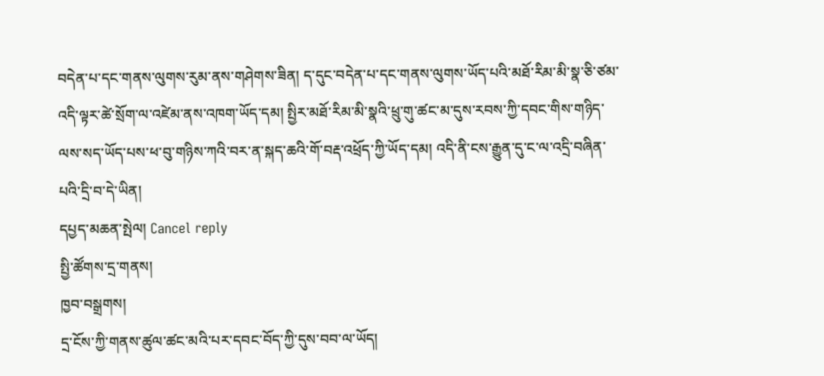བདེན་པ་དང་གནས་ལུགས་རུམ་ནས་གཤེགས་ཟིན། ད་དུང་བདེན་པ་དང་གནས་ལུགས་ཡོད་པའི་མཐོ་རིམ་མི་སྣ་ཅི་ཙམ་འདི་ལྟར་ཚེ་སྲོག་ལ་འཛེམ་ནས་འཁག་ཡོད་དམ། སྤྱིར་མཐོ་རིམ་མི་སྣའི་ཕྲུ་གུ་ཚང་མ་དུས་རབས་ཀྱི་དབང་གིས་གཉིད་ལས་སད་ཡོད་པས་ཕ་བུ་གཉིས་ཀའི་བར་ན་སྐད་ཆའི་གོ་བརྡ་འཕྲོད་ཀྱི་ཡོད་དམ། འདི་ནི་ངས་རྒྱུན་དུ་ང་ལ་འདྲི་བཞིན་པའི་དྲི་བ་དེ་ཡིན།
དཔྱད་མཆན་སྤེལ། Cancel reply
སྤྱི་ཚོགས་དྲ་གནས།
ཁྱབ་བསྒྲགས།
དྲ་ངོས་ཀྱི་གནས་ཚུལ་ཚང་མའི་པར་དབང་བོད་ཀྱི་དུས་བབ་ལ་ཡོད།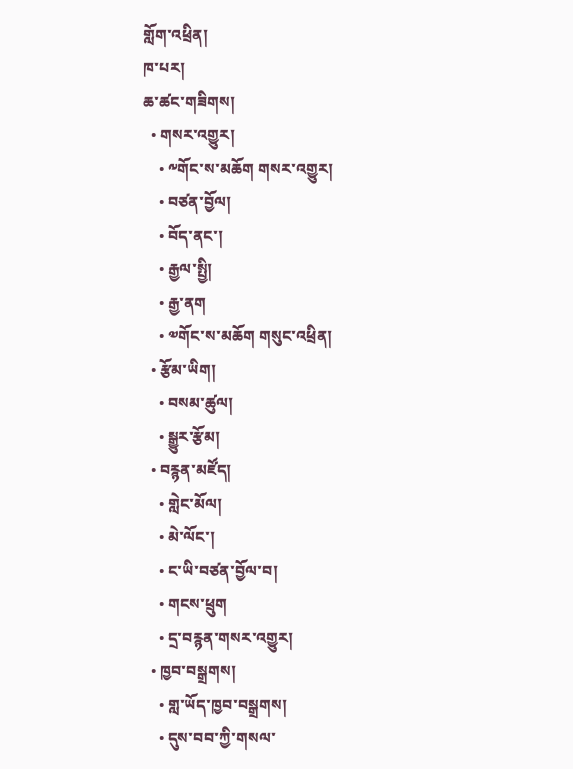གློག་འཕྲིན།
ཁ་པར།
ཆ་ཚང་གཟིགས།
  • གསར་འགྱུར།
    • ༸གོང་ས་མཆོག གསར་འགྱུར།
    • བཙན་བྱོལ།
    • བོད་ནང་།
    • རྒྱལ་སྤྱི།
    • རྒྱ་ནག
    • ༧གོང་ས་མཆོག གསུང་འཕྲིན།
  • རྩོམ་ཡིག།
    • བསམ་ཚུལ།
    • སྒྱུར་རྩོམ།
  • བརྙན་མཛོད།
    • གླེང་མོལ།
    • མེ་ལོང་།
    • ང་ཡི་བཙན་བྱོལ་བ།
    • གངས་ཕྲུག
    • དྲ་བརྙན་གསར་འགྱུར།
  • ཁྱབ་བསྒྲགས།
    • གླ་ཡོད་ཁྱབ་བསྒྲགས།
    • དུས་བབ་ཀྱི་གསལ་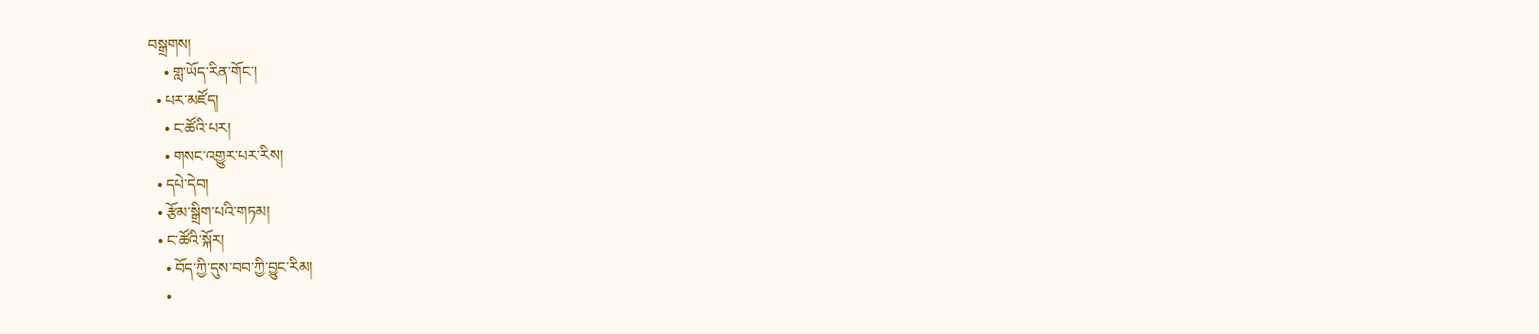བསྒྲགས།
    • གླ་ཡོད་རིན་གོང་།
  • པར་མཛོད།
    • ང་ཚོའི་པར།
    • གསང་འགྱུར་པར་རིས།
  • དཔེ་དེབ།
  • རྩོམ་སྒྲིག་པའི་གཏམ།
  • ང་ཚོའི་སྐོར།
    • བོད་ཀྱི་དུས་བབ་ཀྱི་བྱུང་རིམ།
    •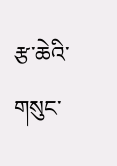རྩ་ཆེའི་གསུང་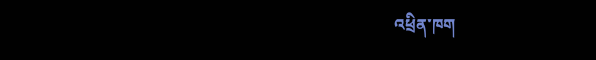འཕྲིན་ཁག